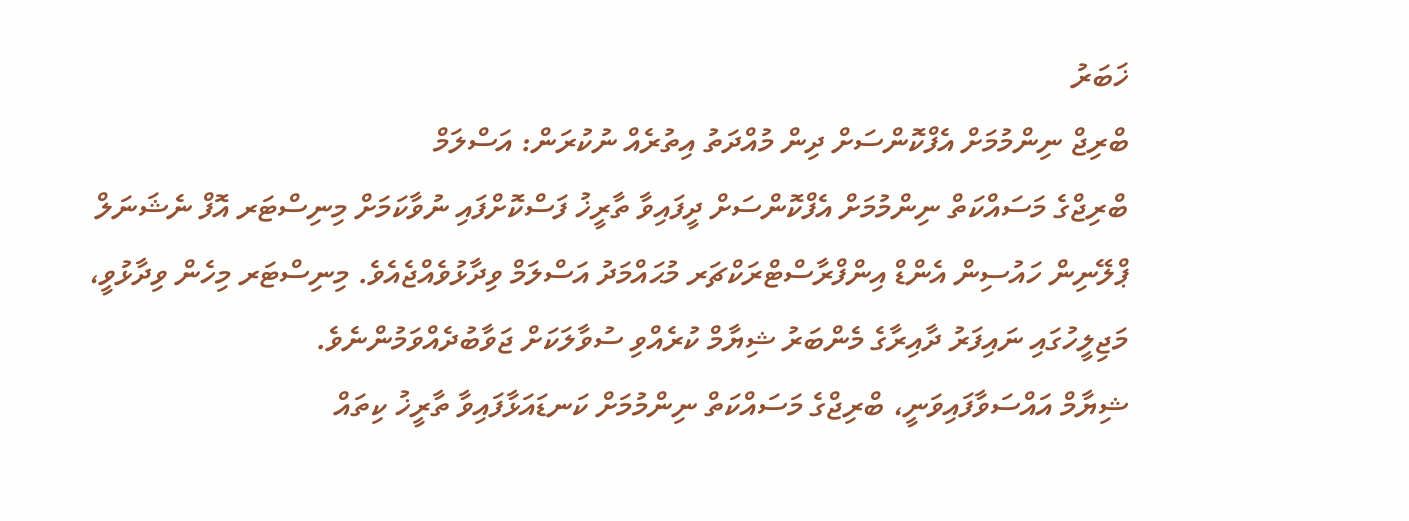ޚަބަރު
ބްރިޖް ނިންމުމަށް އެފްކޮންސަށް ދިން މުއްދަތު އިތުރެއް ނުކުރަން: އަސްލަމް
ބްރިޖްގެ މަސައްކަތް ނިންމުމަށް އެފްކޮންސަށް ދީފައިވާ ތާރީޚު ފަސްކޮށްފައި ނުވާކަމަށް މިނިސްޓަރ އޮފް ނެޝަނަލް ޕްލޭނިން ހައުސިން އެންޑް އިންފްރާސްޓްރަކްޗަރ މުޙައްމަދު އަސްލަމް ވިދާޅުވެއްޖެއެވެ. މިނިސްޓަރ މިހެން ވިދާޅުވީ، މަޖިލީހުގައި ނައިފަރު ދާއިރާގެ މެންބަރު ޝިޔާމް ކުރެއްވި ސުވާލަކަށް ޖަވާބުދެއްވަމުންނެވެ.
ޝިޔާމް އައްސަވާފައިވަނީ، ބްރިޖްގެ މަސައްކަތް ނިންމުމަށް ކަނޑައަޅާފައިވާ ތާރީޚު ކިތައް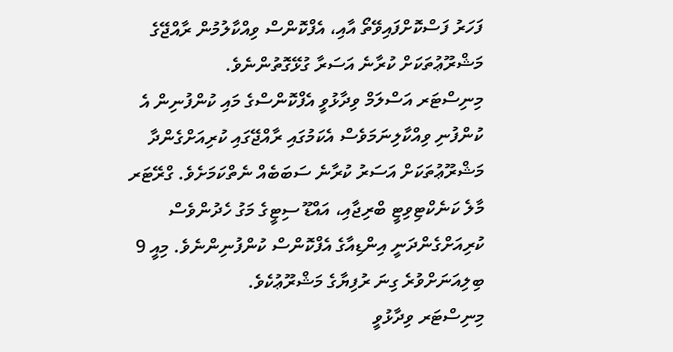ފަހަރު ފަސްކޮށްފައިވޭތޯ އާއި، އެފްކޮންސް ވިއްކާލުމުން ރާއްޖޭގެ މަޝްރޫޢުތަކަށް ކުރާނެ އަސަރާ ގުޅޭގޮތުންނެވެ.
މިނިސްޓަރ އަސްލަމް ވިދާޅުވީ އެފްކޮންސްގެ މައި ކުންފުނިން އެ ކުންފުނި ވިއްކާލިނަމަވެސް އެކަމުގައި ރާއްޖޭގައި ކުރިއަށްގެންދާ މަޝްރޫޢުތަކަށް އަސަރު ކުރާނެ ސަބަބެއް ނެތްކަމަށެވެ. ގްރޭޓަރ މާލެ ކަނެކްޓިވިޓީ ބްރިޖާއި، އައްޑޫ ސިޓީގެ މަގު ހެދުންވެސް ކުރިއަށްގެންދަނީ އިންޑިއާގެ އެފްކޮންސް ކުންފުނިންނެވެ. މިއީ 9 ބިލިއަނަށްވުރެ ގިނަ ރުފިޔާގެ މަޝްރޫޢުކެވެ.
މިނިސްޓަރ ވިދާޅުވީ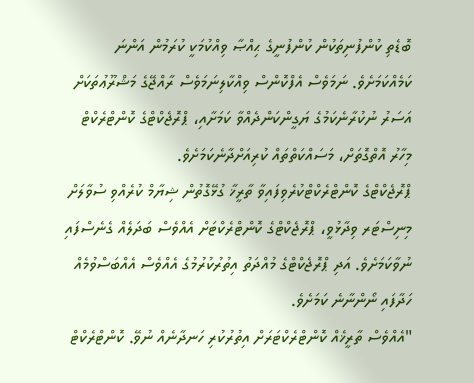ބޮޑެތި ކުންފުނިތަކުން ކުންފުނީގެ ޙިއްޞާ ވިއްކުމަކީ ކުރަމުން އަންނަ ކަމެއްކަމަށެވެ. ނަމަވެސް އެފްކޮންސް ވިއްކާލިނަމަވެސް ރާއްޖޭގެ މަޝްރޫޢުތަކަށް އަސަރު ނުކުރާނެކަމުގެ ޔަގީންކަންދެއްވާ ކަމަށާއި، ޕްރޮޖެކްޓްގެ ކޮންޓްރެކްޓް މިހާރު އޮތްގޮތަށް، މަސައްކަތްތައް ކުރިއަށްދާނެކަމަށެވެ.
ޕްރޮޖެކްޓްގެ ކޮންޓްރެކްޓްކުރެވިފައިވާ ތާރީޚާ ގުޅޭގޮތުން ޝިޔާމް ކުރެއްވި ސުވާލަށް މިނިސްޓަރ ވިދާޅުވީ، ޕްރޮޖެކްޓްގެ ކޮންޓްރެކްޓަށް އެއްވެސް ބަދަލެއް ގެނެސްފައި ނުވާކަމަށެވެ. އަދި ޕްރޮޖެކްޓްގެ މުއްދަތު އިތުރުކުރުމުގެ އެއްވެސް އެއްބަސްވުމެއް ހަދާފައި ނޯންނާނެ ކަމަށެވެ.
"އެއްވެސް ތާރީޚެއް ކޮންޓްރެކްޓަރަށް އިތުރުކުރި ހަނދާނެއް ނުވޭ. ކޮންޓްރެކްޓް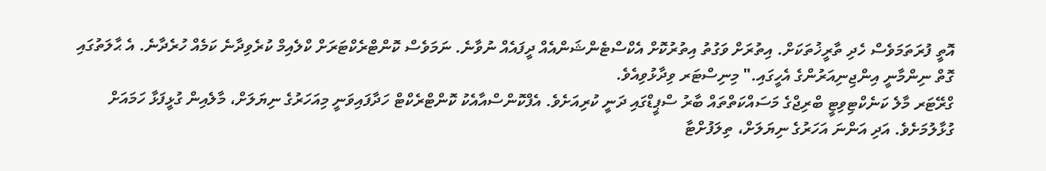އޮތީ ފުރަތަމަވެސް ހެދި ތާރީޚުތަކަށް. އިތުރަށް ވަގުތު އިތުރުކޮށް އެކްސްޓެންޝަންއެއް ދީފައެއް ނުވާނެ. ނަމަވެސް ކޮންޓްރެކްޓަރަށް ކްލެއިމް ކުރެވިދާނެ ކަމެއް ހުރެދާނެ. އެ ޙާލަތުގައި ގޮތް ނިންމާނީ އިންޖިނިއަރުންގެ އެހީގައި." މިނިސްޓަރ ވިދާޅުވިއެވެ.
ގްރޭޓަރ މާލެ ކަނެކްޓިވިޓީ ބްރިޖްގެ މަސައްކަތްތައް ބާރު ސްޕީޑްގައި ދަނީ ކުރިއަށެވެ. އެފްކޮންސްއާއެކު ކޮންޓްރެކްޓް ހަދާފައިވަނީ މިއަހަރުގެ ނިޔަލަށް، މާލެއިން ގުޅީފަޅާ ހަމައަށް ގުޅާލުމަށެވެ. އަދި އަންނަ އަހަރުގެ ނިޔަލަށް، ތިލަފުށްޓާ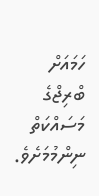ހަމައަށް ބްރިޖްގެ މަސައްކަތް ނިންމުމަށެވެ.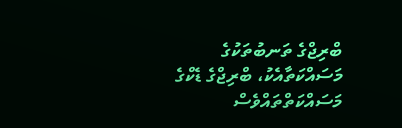ބްރިޖްގެ ތަނބުތަކުގެ މަސައްކަތާއެކު، ބްރިޖްގެ ޑެކްގެ މަސައްކަތްތައްވެސް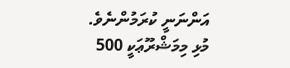އަންނަނީ ކުރަމުންނެވެ.
މުޅި މިމަޝްރޫޢަކީ 500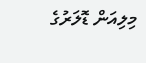މިލިއަން ޑޮލަރުގެ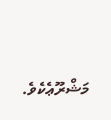މަޝްރޫޢެކެވެ.